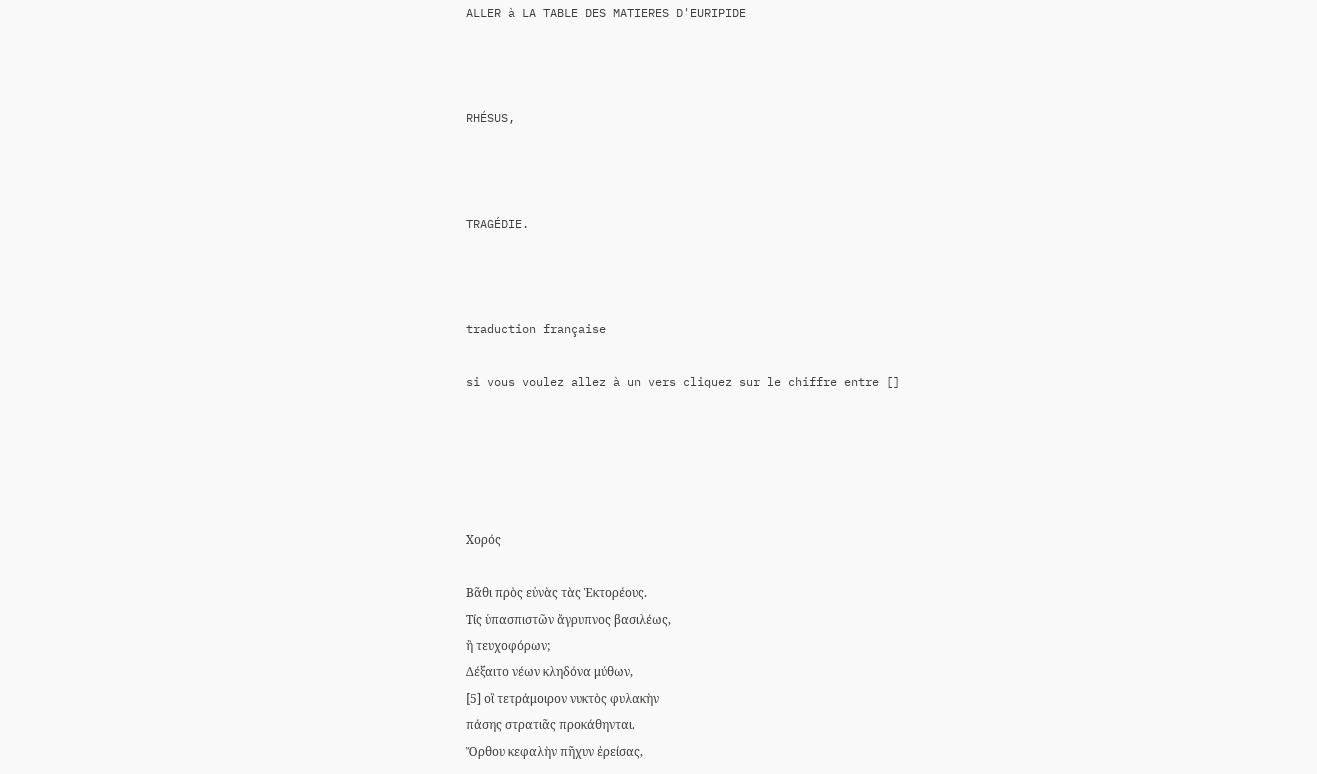ALLER à LA TABLE DES MATIERES D'EURIPIDE



RHÉSUS,



TRAGÉDIE.



traduction française

si vous voulez allez à un vers cliquez sur le chiffre entre []





Χορός

Βᾶθι πρὸς εὐνὰς τὰς Ἑκτορέους.
Τίς ὑπασπιστῶν ἄγρυπνος βασιλέως,
ἢ τευχοφόρων;
Δέξαιτο νέων κληδόνα μύθων,
[5] οἳ τετράμοιρον νυκτὸς φυλακὴν
πάσης στρατιᾶς προκάθηνται.
Ὄρθου κεφαλὴν πῆχυν ἐρείσας,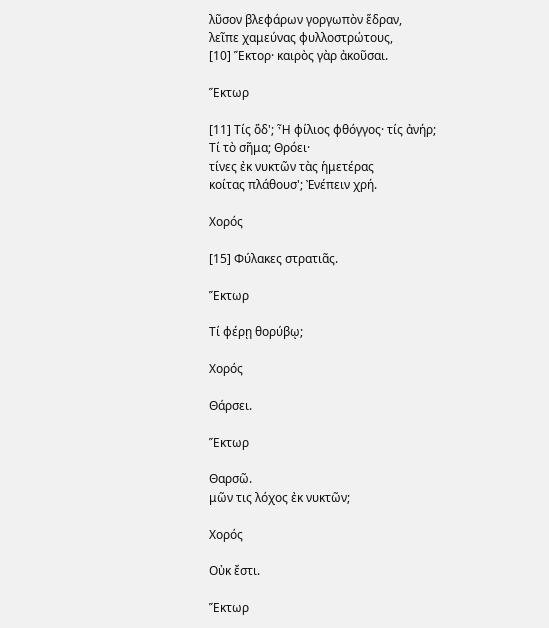λῦσον βλεφάρων γοργωπὸν ἕδραν,
λεῖπε χαμεύνας φυλλοστρώτους,
[10] Ἕκτορ· καιρὸς γὰρ ἀκοῦσαι.

Ἕκτωρ

[11] Τίς ὅδ'; Ἦ φίλιος φθόγγος· τίς ἀνήρ;
Τί τὸ σῆμα; Θρόει·
τίνες ἐκ νυκτῶν τὰς ἡμετέρας
κοίτας πλάθουσ'; Ἐνέπειν χρή.

Χορός

[15] Φύλακες στρατιᾶς.

Ἕκτωρ

Τί φέρῃ θορύβῳ;

Χορός

Θάρσει.

Ἕκτωρ

Θαρσῶ.
μῶν τις λόχος ἐκ νυκτῶν;

Χορός

Οὐκ ἔστι.

Ἕκτωρ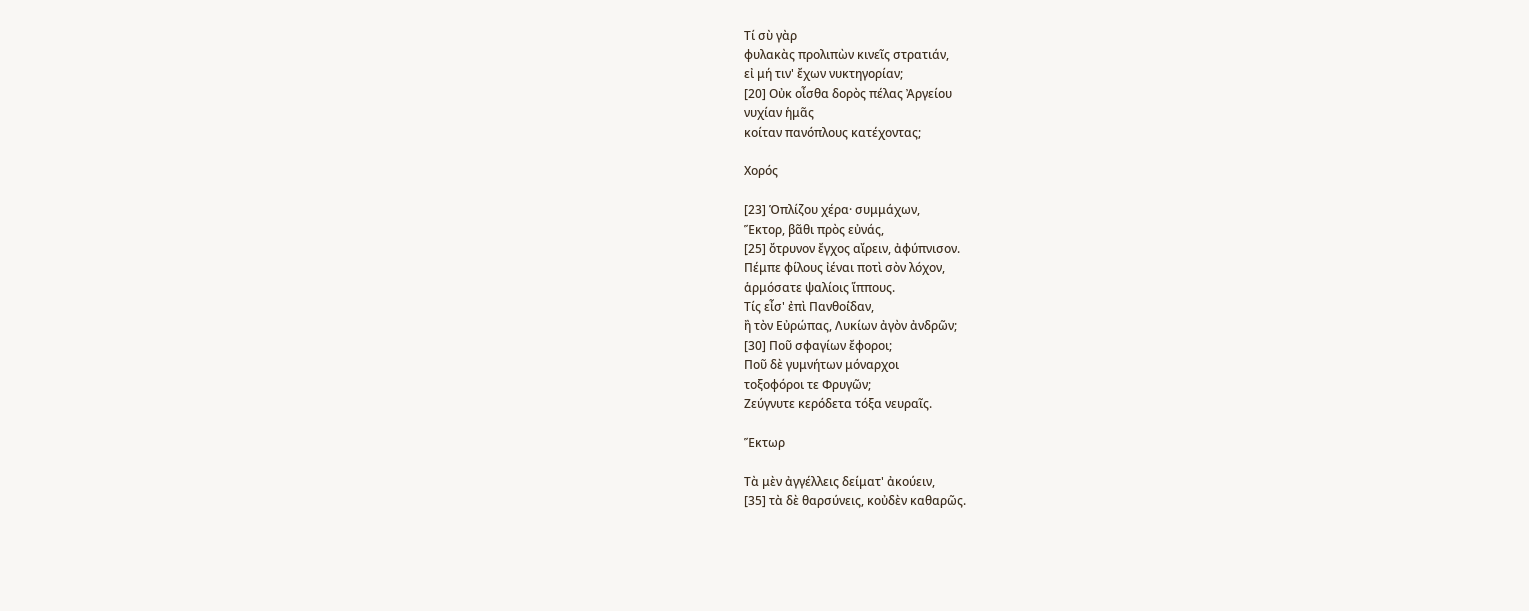Τί σὺ γὰρ
φυλακὰς προλιπὼν κινεῖς στρατιάν,
εἰ μή τιν' ἔχων νυκτηγορίαν;
[20] Οὐκ οἶσθα δορὸς πέλας Ἀργείου
νυχίαν ἡμᾶς
κοίταν πανόπλους κατέχοντας;

Χορός

[23] Ὁπλίζου χέρα· συμμάχων,
Ἕκτορ, βᾶθι πρὸς εὐνάς,
[25] ὄτρυνον ἔγχος αἴρειν, ἀφύπνισον.
Πέμπε φίλους ἰέναι ποτὶ σὸν λόχον,
ἁρμόσατε ψαλίοις ἵππους.
Τίς εἶσ' ἐπὶ Πανθοί̈δαν,
ἢ τὸν Εὐρώπας, Λυκίων ἀγὸν ἀνδρῶν;
[30] Ποῦ σφαγίων ἔφοροι;
Ποῦ δὲ γυμνήτων μόναρχοι
τοξοφόροι τε Φρυγῶν;
Ζεύγνυτε κερόδετα τόξα νευραῖς.

Ἕκτωρ

Τὰ μὲν ἀγγέλλεις δείματ' ἀκούειν,
[35] τὰ δὲ θαρσύνεις, κοὐδὲν καθαρῶς.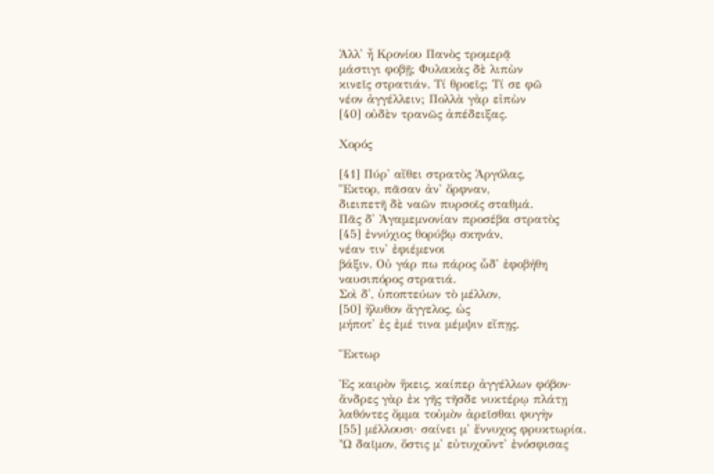Ἀλλ' ἦ Κρονίου Πανὸς τρομερᾷ
μάστιγι φοβῇ; Φυλακὰς δὲ λιπὼν
κινεῖς στρατιάν. Τί θροεῖς; Τί σε φῶ
νέον ἀγγέλλειν; Πολλὰ γὰρ εἰπὼν
[40] οὐδὲν τρανῶς ἀπέδειξας.

Χορός

[41] Πύρ' αἴθει στρατὸς Ἀργόλας,
Ἕκτορ, πᾶσαν ἀν' ὄρφναν,
διειπετῆ δὲ ναῶν πυρσοῖς σταθμά.
Πᾶς δ' Ἀγαμεμνονίαν προσέβα στρατὸς
[45] ἐννύχιος θορύβῳ σκηνάν,
νέαν τιν' ἐφιέμενοι
βάξιν. Οὐ γάρ πω πάρος ὧδ' ἐφοβήθη
ναυσιπόρος στρατιά.
Σοὶ δ', ὑποπτεύων τὸ μέλλον,
[50] ἤλυθον ἄγγελος, ὡς
μήποτ' ἐς ἐμέ τινα μέμψιν εἴπῃς.

Ἕκτωρ

Ἐς καιρὸν ἥκεις, καίπερ ἀγγέλλων φόβον·
ἅνδρες γὰρ ἐκ γῆς τῆσδε νυκτέρῳ πλάτῃ
λαθόντες ὄμμα τοὐμὸν ἀρεῖσθαι φυγὴν
[55] μέλλουσι· σαίνει μ' ἔννυχος φρυκτωρία.
Ὦ δαῖμον, ὅστις μ' εὐτυχοῦντ' ἐνόσφισας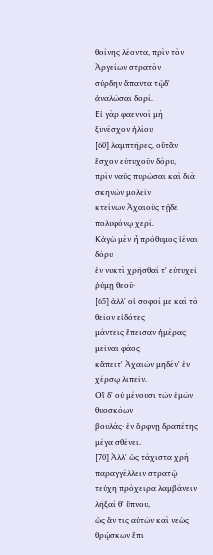θοίνης λέοντα, πρὶν τὸν Ἀργείων στρατὸν
σύρδην ἅπαντα τῷδ' ἀναλῶσαι δορί.
Εἰ γὰρ φαεννοὶ μὴ ξυνέσχον ἡλίου
[60] λαμπτῆρες, οὔτἂν ἔσχον εὐτυχοῦν δόρυ,
πρὶν ναῦς πυρῶσαι καὶ διὰ σκηνῶν μολεῖν
κτείνων Ἀχαιοὺς τῇδε πολυφόνῳ χερί.
Κἀγὼ μὲν ἦ πρόθυμος ἱέναι δόρυ
ἐν νυκτὶ χρῆσθαί τ' εὐτυχεῖ ῥύμῃ θεοῦ·
[65] ἀλλ' οἱ σοφοί με καὶ τὸ θεῖον εἰδότες
μάντεις ἔπεισαν ἡμέρας μεῖναι φάος
κἄπειτ' Ἀχαιῶν μηδέν' ἐν χέρσῳ λιπεῖν.
Οἳ δ' οὐ μένουσι τῶν ἐμῶν θυοσκόων
βουλάς· ἐν ὄρφνῃ δραπέτης μέγα σθένει.
[70] Ἀλλ' ὡς τάχιστα χρὴ παραγγέλλειν στρατῷ
τεύχη πρόχειρα λαμβάνειν λῆξαί θ' ὕπνου,
ὡς ἄν τις αὐτῶν καὶ νεὼς θρῴσκων ἔπι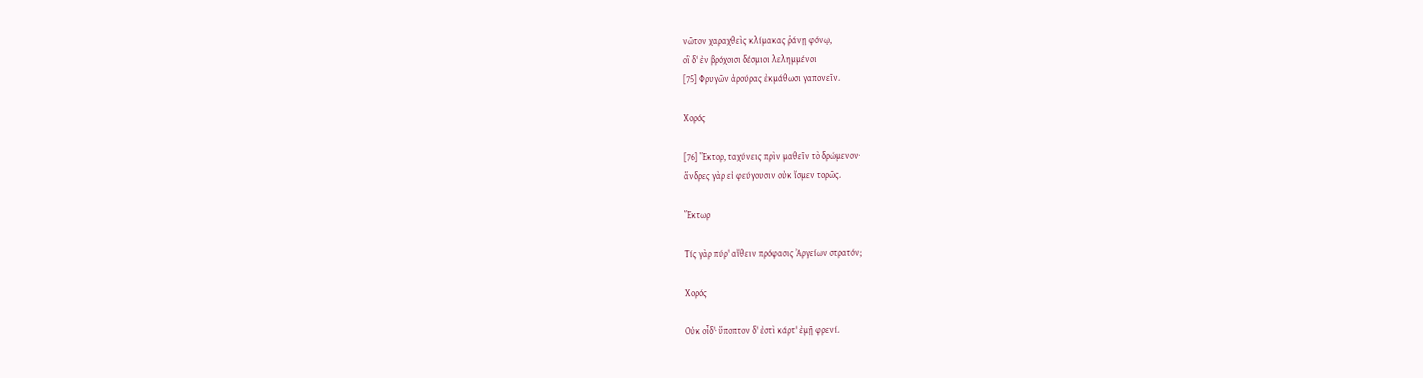νῶτον χαραχθεὶς κλίμακας ῥάνῃ φόνῳ,
οἳ δ' ἐν βρόχοισι δέσμιοι λελημμένοι
[75] Φρυγῶν ἀρούρας ἐκμάθωσι γαπονεῖν.

Χορός

[76] Ἕκτορ, ταχύνεις πρὶν μαθεῖν τὸ δρώμενον·
ἅνδρες γὰρ εἰ φεύγουσιν οὐκ ἴσμεν τορῶς.

Ἕκτωρ

Τίς γὰρ πύρ' αἴθειν πρόφασις Ἀργείων στρατόν;

Χορός

Οὐκ οἶδ'· ὕποπτον δ' ἐστὶ κάρτ' ἐμῇ φρενί.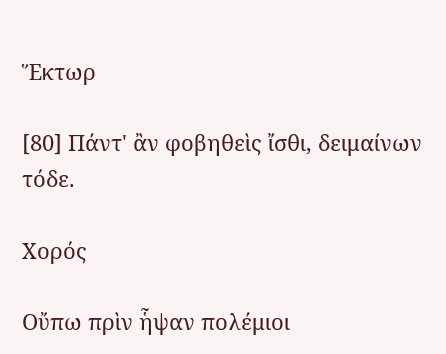Ἕκτωρ

[80] Πάντ' ἂν φοβηθεὶς ἴσθι, δειμαίνων τόδε.

Χορός

Οὔπω πρὶν ἧψαν πολέμιοι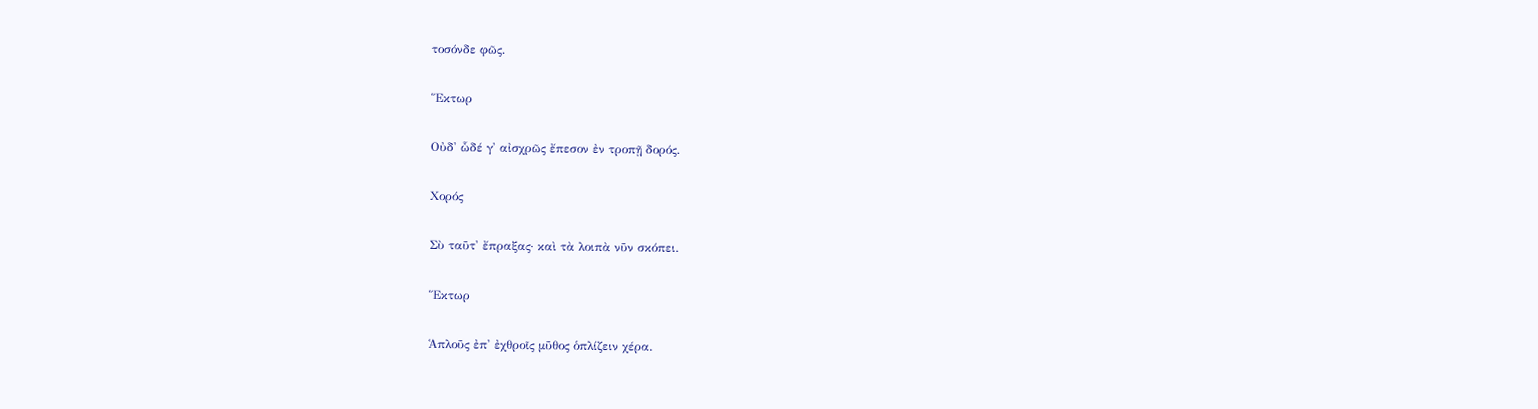τοσόνδε φῶς.

Ἕκτωρ

Οὐδ' ὧδέ γ' αἰσχρῶς ἔπεσον ἐν τροπῇ δορός.

Χορός

Σὺ ταῦτ' ἔπραξας· καὶ τὰ λοιπὰ νῦν σκόπει.

Ἕκτωρ

Ἁπλοῦς ἐπ' ἐχθροῖς μῦθος ὁπλίζειν χέρα.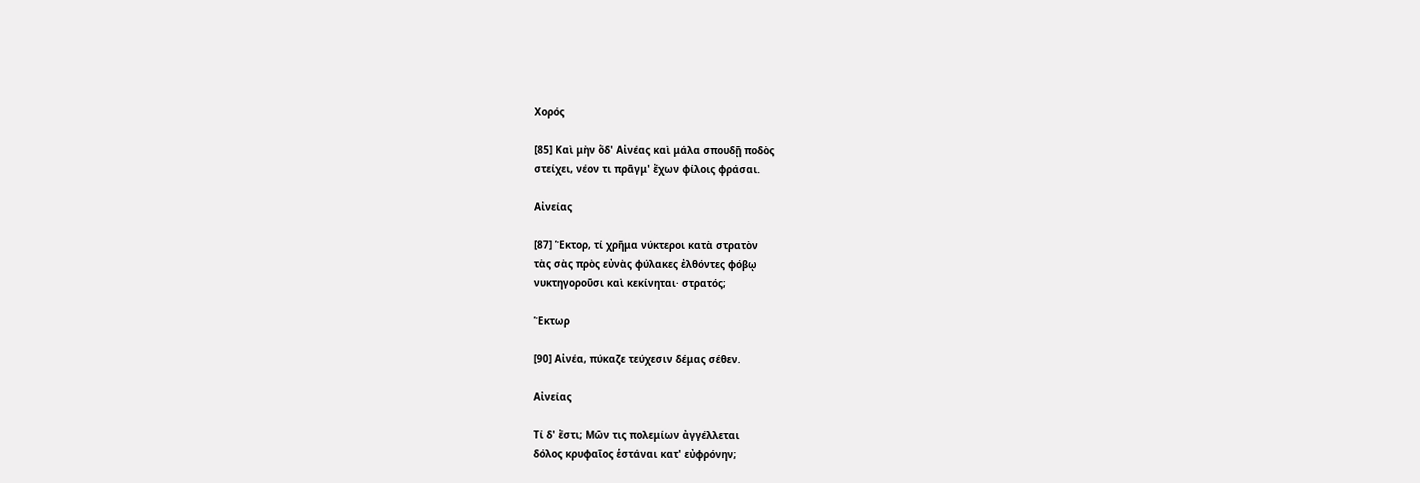Χορός

[85] Καὶ μὴν ὅδ' Αἰνέας καὶ μάλα σπουδῇ ποδὸς
στείχει, νέον τι πρᾶγμ' ἔχων φίλοις φράσαι.

Αἰνείας

[87] Ἕκτορ, τί χρῆμα νύκτεροι κατὰ στρατὸν
τὰς σὰς πρὸς εὐνὰς φύλακες ἐλθόντες φόβῳ
νυκτηγοροῦσι καὶ κεκίνηται· στρατός;

Ἕκτωρ

[90] Αἰνέα, πύκαζε τεύχεσιν δέμας σέθεν.

Αἰνείας

Τί δ' ἔστι; Μῶν τις πολεμίων ἀγγέλλεται
δόλος κρυφαῖος ἑστάναι κατ' εὐφρόνην;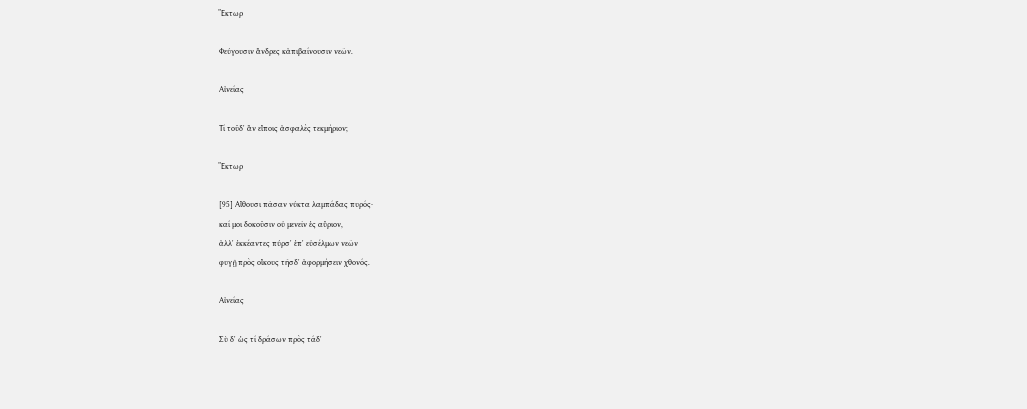Ἕκτωρ

Φεύγουσιν ἅνδρες κἀπιβαίνουσιν νεῶν.

Αἰνείας

Τί τοῦδ' ἂν εἴποις ἀσφαλὲς τεκμήριον;

Ἕκτωρ

[95] Αἴθουσι πᾶσαν νύκτα λαμπάδας πυρός·
καί μοι δοκοῦσιν οὐ μενεῖν ἐς αὔριον,
ἀλλ' ἐκκέαντες πύρσ' ἐπ' εὐσέλμων νεῶν
φυγῇ πρὸς οἴκους τῆσδ' ἀφορμήσειν χθονός.

Αἰνείας

Σὺ δ' ὡς τί δράσων πρὸς τάδ'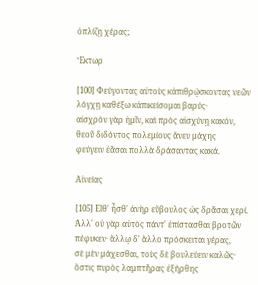ὁπλίζῃ χέρας;

Ἕκτωρ

[100] Φεύγοντας αὐτοὺς κἀπιθρῴσκοντας νεῶν
λόγχῃ καθέξω κἀπικείσομαι βαρύς·
αἰσχρὸν γὰρ ἡμῖν, καὶ πρὸς αἰσχύνῃ κακόν,
θεοῦ διδόντος πολεμίους ἄνευ μάχης
φεύγειν ἐᾶσαι πολλὰ δράσαντας κακά.

Αἰνείας

[105] Εἴθ' ἦσθ' ἀνὴρ εὔβουλος ὡς δρᾶσαι χερί.
Ἀλλ' οὐ γὰρ αὑτὸς πάντ' ἐπίστασθαι βροτῶν
πέφυκεν· ἄλλῳ δ' ἄλλο πρόσκειται γέρας,
σὲ μὲν μάχεσθαι, τοὺς δὲ βουλεύειν καλῶς·
ὅστις πυρὸς λαμπτῆρας ἐξήρθης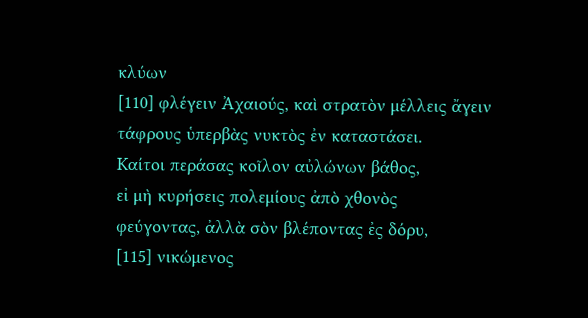κλύων
[110] φλέγειν Ἀχαιούς, καὶ στρατὸν μέλλεις ἄγειν
τάφρους ὑπερβὰς νυκτὸς ἐν καταστάσει.
Καίτοι περάσας κοῖλον αὐλώνων βάθος,
εἰ μὴ κυρήσεις πολεμίους ἀπὸ χθονὸς
φεύγοντας, ἀλλὰ σὸν βλέποντας ἐς δόρυ,
[115] νικώμενος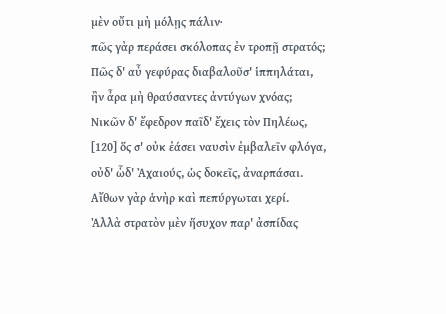μὲν οὔτι μὴ μόλῃς πάλιν·
πῶς γὰρ περάσει σκόλοπας ἐν τροπῇ στρατός;
Πῶς δ' αὖ γεφύρας διαβαλοῦσ' ἱππηλάται,
ἢν ἆρα μὴ θραύσαντες ἀντύγων χνόας;
Νικῶν δ' ἔφεδρον παῖδ' ἔχεις τὸν Πηλέως,
[120] ὅς σ' οὐκ ἐάσει ναυσὶν ἐμβαλεῖν φλόγα,
οὐδ' ὧδ' Ἀχαιούς, ὡς δοκεῖς, ἀναρπάσαι.
Αἴθων γὰρ ἁνὴρ καὶ πεπύργωται χερί.
Ἀλλὰ στρατὸν μὲν ἥσυχον παρ' ἀσπίδας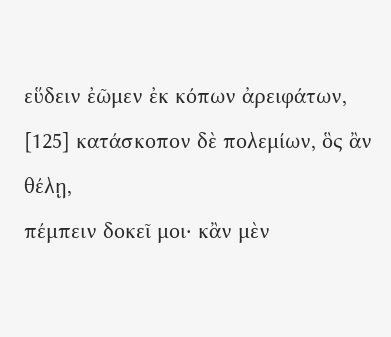εὕδειν ἐῶμεν ἐκ κόπων ἀρειφάτων,
[125] κατάσκοπον δὲ πολεμίων, ὃς ἂν θέλῃ,
πέμπειν δοκεῖ μοι· κἂν μὲν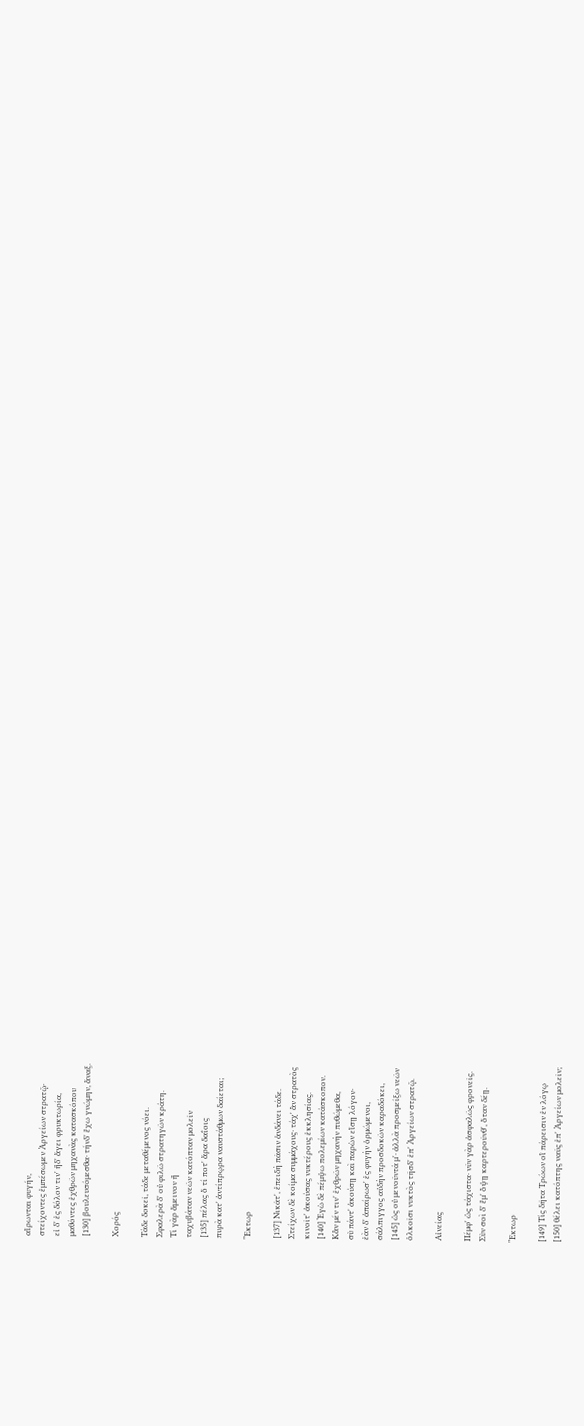αἴρωνται φυγήν,
στείχοντες ἐμπέσωμεν Ἀργείων στρατῷ·
εἰ δ' ἐς δόλον τιν' ἥδ' ἄγει φρυκτωρία,
μαθόντες ἐχθρῶν μηχανὰς κατασκόπου
[130] βουλευσόμεσθα· τήνδ' ἔχω γνώμην, ἄναξ.

Χορός

Τάδε δοκεῖ, τάδε μεταθέμενος νόει.
Σφαλερὰ δ' οὐ φιλῶ στρατηγῶν κράτη.
Τί γὰρ ἄμεινον ἢ
ταχυβάταν νεῶν κατόπταν μολεῖν
[135] πέλας ὅ τί ποτ' ἄρα δαί̈οις
πυρὰ κατ' ἀντίπρῳρα ναυστάθμων δαίεται;

Ἕκτωρ

[137] Νικᾶτ', ἐπειδὴ πᾶσιν ἁνδάνει τάδε.
Στείχων δὲ κοίμα συμμάχους· τάχ' ἂν στρατὸς
κινοῖτ' ἀκούσας νυκτέρους ἐκκλησίας.
[140] Ἐγὼ δὲ πέμψω πολεμίων κατάσκοπον.
Κἂν μέν τιν' ἐχθρῶν μηχανὴν πυθώμεθα,
σὺ πάντ' ἀκούσῃ καὶ παρὼν εἴσῃ λόγον·
ἐὰν δ' ἀπαίρωσ' ἐς φυγὴν ὁρμώμενοι,
σάλπιγγος αὐδὴν προσδοκῶν καραδόκει,
[145] ὡς οὐ μενοῦντά μ'· ἀλλὰ προσμείξω νεῶν
ὁλκοῖσι νυκτὸς τῆσδ' ἐπ' Ἀργείων στρατῷ.

Αἰνείας

Πέμφ' ὡς τάχιστα· νῦν γὰρ ἀσφαλῶς φρονεῖς.
Σὺν σοὶ δ' ἔμ' ὄψῃ καρτεροῦνθ', ὅταν δέῃ.

Ἕκτωρ

[149] Τίς δῆτα Τρώων οἳ πάρεισιν ἐν λόγῳ
[150] θέλει κατόπτης ναῦς ἐπ' Ἀργείων μολεῖν;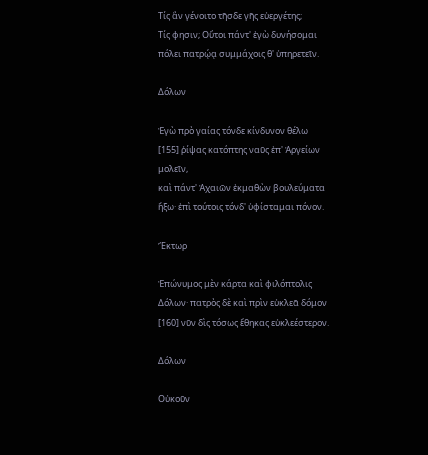Τίς ἂν γένοιτο τῆσδε γῆς εὐεργέτης;
Τίς φησιν; Οὔτοι πάντ' ἐγὼ δυνήσομαι
πόλει πατρῴᾳ συμμάχοις θ' ὑπηρετεῖν.

Δόλων

Ἐγὼ πρὸ γαίας τόνδε κίνδυνον θέλω
[155] ῥίψας κατόπτης ναῦς ἐπ' Ἀργείων μολεῖν,
καὶ πάντ' Ἀχαιῶν ἐκμαθὼν βουλεύματα
ἥξω· ἐπὶ τούτοις τόνδ' ὑφίσταμαι πόνον.

Ἕκτωρ

Ἐπώνυμος μὲν κάρτα καὶ φιλόπτολις
Δόλων· πατρὸς δὲ καὶ πρὶν εὐκλεᾶ δόμον
[160] νῦν δὶς τόσως ἔθηκας εὐκλεέστερον.

Δόλων

Οὐκοῦν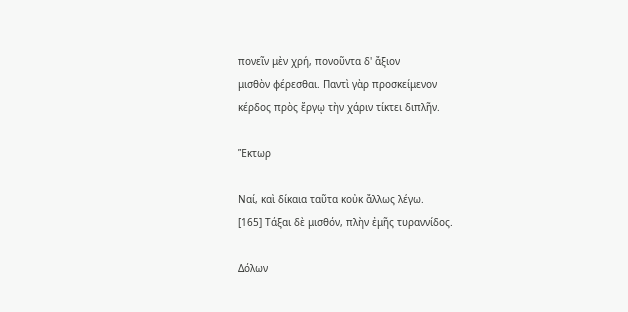πονεῖν μὲν χρή, πονοῦντα δ' ἄξιον
μισθὸν φέρεσθαι. Παντὶ γὰρ προσκείμενον
κέρδος πρὸς ἔργῳ τὴν χάριν τίκτει διπλῆν.

Ἕκτωρ

Ναί, καὶ δίκαια ταῦτα κοὐκ ἄλλως λέγω.
[165] Τάξαι δὲ μισθόν, πλὴν ἐμῆς τυραννίδος.

Δόλων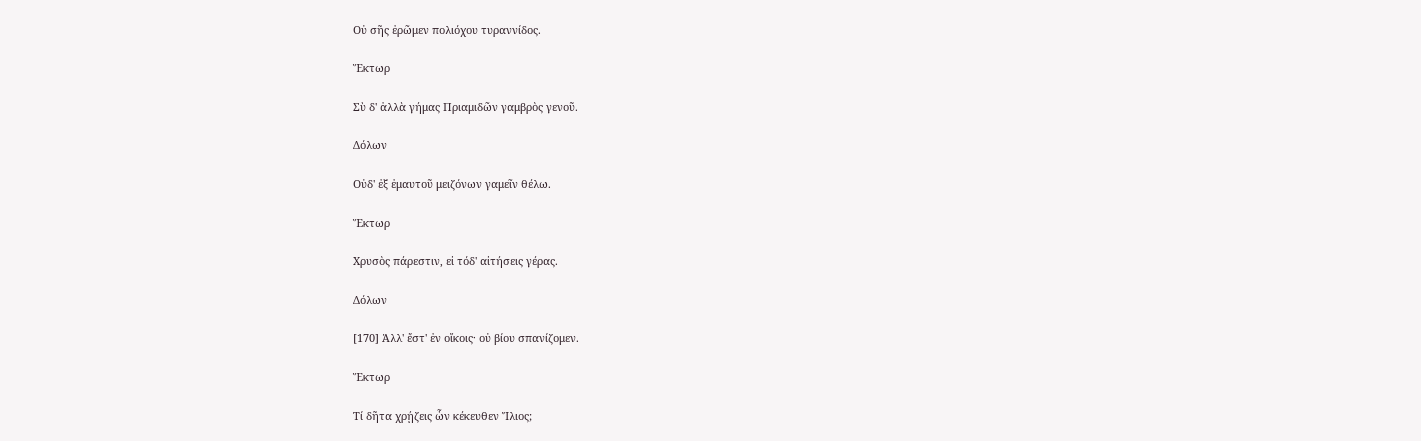Οὐ σῆς ἐρῶμεν πολιόχου τυραννίδος.

Ἕκτωρ

Σὺ δ' ἀλλὰ γήμας Πριαμιδῶν γαμβρὸς γενοῦ.

Δόλων

Οὐδ' ἐξ ἐμαυτοῦ μειζόνων γαμεῖν θέλω.

Ἕκτωρ

Χρυσὸς πάρεστιν, εἰ τόδ' αἰτήσεις γέρας.

Δόλων

[170] Ἀλλ' ἔστ' ἐν οἴκοις· οὐ βίου σπανίζομεν.

Ἕκτωρ

Τί δῆτα χρῄζεις ὧν κέκευθεν Ἴλιος;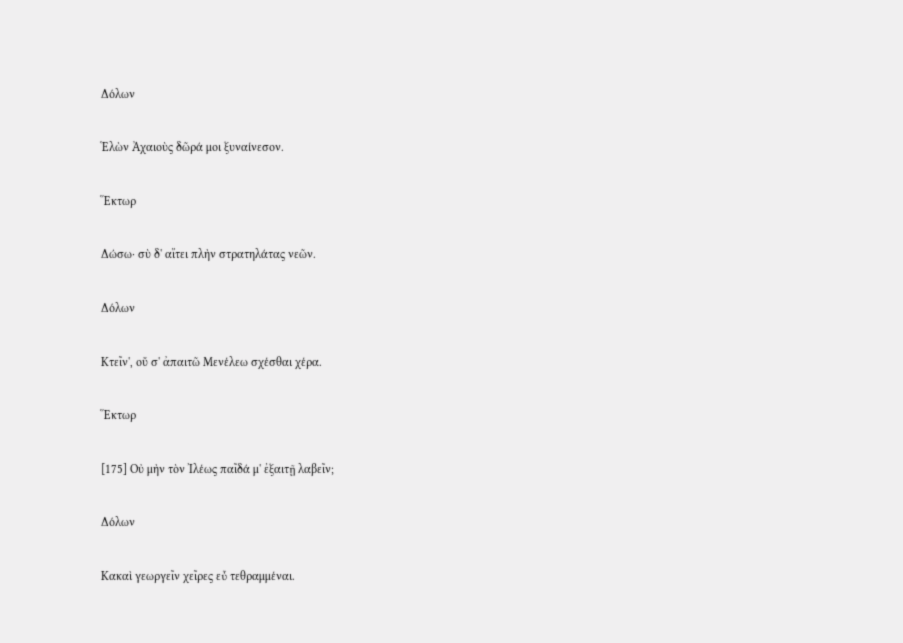Δόλων

Ἑλὼν Ἀχαιοὺς δῶρά μοι ξυναίνεσον.

Ἕκτωρ

Δώσω· σὺ δ' αἴτει πλὴν στρατηλάτας νεῶν.

Δόλων

Κτεῖν', οὔ σ' ἀπαιτῶ Μενέλεω σχέσθαι χέρα.

Ἕκτωρ

[175] Οὐ μὴν τὸν Ἰλέως παῖδά μ' ἐξαιτῇ λαβεῖν;

Δόλων

Κακαὶ γεωργεῖν χεῖρες εὖ τεθραμμέναι.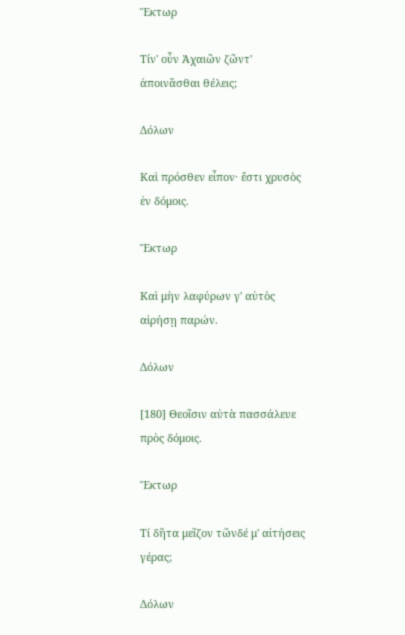Ἕκτωρ

Τίν' οὖν Ἀχαιῶν ζῶντ' ἀποινᾶσθαι θέλεις;

Δόλων

Καὶ πρόσθεν εἶπον· ἔστι χρυσὸς ἐν δόμοις.

Ἕκτωρ

Καὶ μὴν λαφύρων γ' αὐτὸς αἱρήσῃ παρών.

Δόλων

[180] Θεοῖσιν αὐτὰ πασσάλευε πρὸς δόμοις.

Ἕκτωρ

Τί δῆτα μεῖζον τῶνδέ μ' αἰτήσεις γέρας;

Δόλων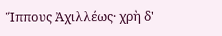Ἵππους Ἀχιλλέως· χρὴ δ'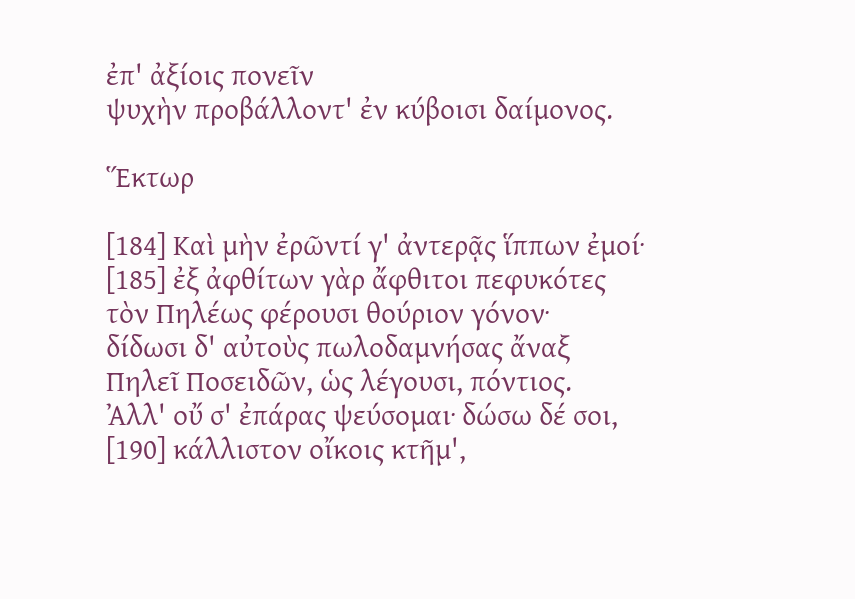ἐπ' ἀξίοις πονεῖν
ψυχὴν προβάλλοντ' ἐν κύβοισι δαίμονος.

Ἕκτωρ

[184] Καὶ μὴν ἐρῶντί γ' ἀντερᾷς ἵππων ἐμοί·
[185] ἐξ ἀφθίτων γὰρ ἄφθιτοι πεφυκότες
τὸν Πηλέως φέρουσι θούριον γόνον·
δίδωσι δ' αὐτοὺς πωλοδαμνήσας ἄναξ
Πηλεῖ Ποσειδῶν, ὡς λέγουσι, πόντιος.
Ἀλλ' οὔ σ' ἐπάρας ψεύσομαι· δώσω δέ σοι,
[190] κάλλιστον οἴκοις κτῆμ',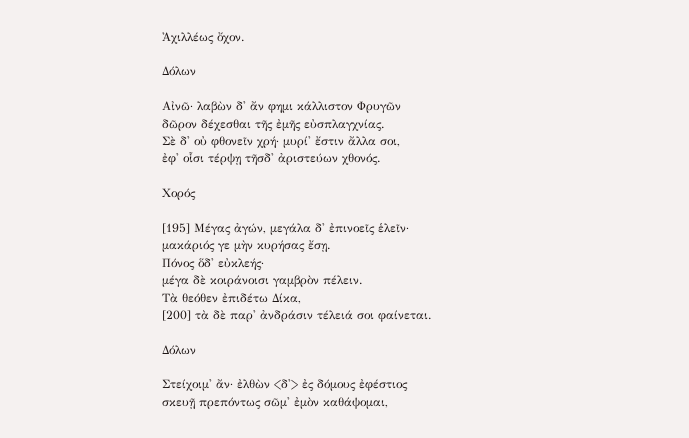Ἀχιλλέως ὄχον.

Δόλων

Αἰνῶ· λαβὼν δ' ἄν φημι κάλλιστον Φρυγῶν
δῶρον δέχεσθαι τῆς ἐμῆς εὐσπλαγχνίας.
Σὲ δ' οὐ φθονεῖν χρή· μυρί' ἔστιν ἄλλα σοι,
ἐφ' οἷσι τέρψῃ τῆσδ' ἀριστεύων χθονός.

Χορός

[195] Μέγας ἀγών, μεγάλα δ' ἐπινοεῖς ἑλεῖν·
μακάριός γε μὴν κυρήσας ἔσῃ.
Πόνος ὅδ' εὐκλεής·
μέγα δὲ κοιράνοισι γαμβρὸν πέλειν.
Τὰ θεόθεν ἐπιδέτω Δίκα,
[200] τὰ δὲ παρ' ἀνδράσιν τέλειά σοι φαίνεται.

Δόλων

Στείχοιμ' ἄν· ἐλθὼν <δ'> ἐς δόμους ἐφέστιος
σκευῇ πρεπόντως σῶμ' ἐμὸν καθάψομαι,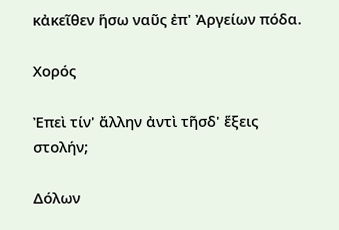κἀκεῖθεν ἥσω ναῦς ἐπ' Ἀργείων πόδα.

Χορός

Ἐπεὶ τίν' ἄλλην ἀντὶ τῆσδ' ἕξεις στολήν;

Δόλων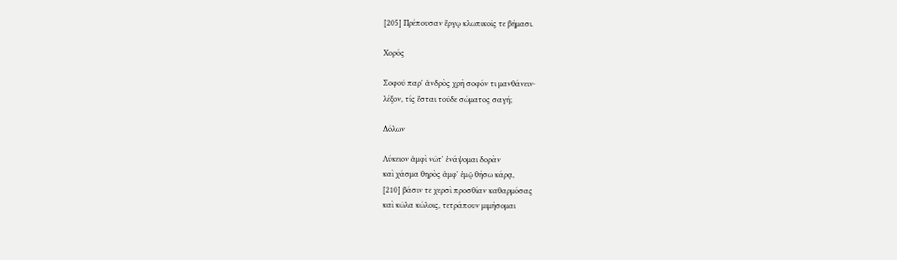[205] Πρέπουσαν ἔργῳ κλωπικοῖς τε βήμασι.

Χορός

Σοφοῦ παρ' ἀνδρὸς χρὴ σοφόν τι μανθάνειν·
λέξον, τίς ἔσται τοῦδε σώματος σαγή;

Δόλων

Λύκειον ἀμφὶ νῶτ' ἐνάψομαι δορὰν
καὶ χάσμα θηρὸς ἀμφ' ἐμῷ θήσω κάρᾳ,
[210] βάσιν τε χερσὶ προσθίαν καθαρμόσας
καὶ κῶλα κώλοις, τετράπουν μιμήσομαι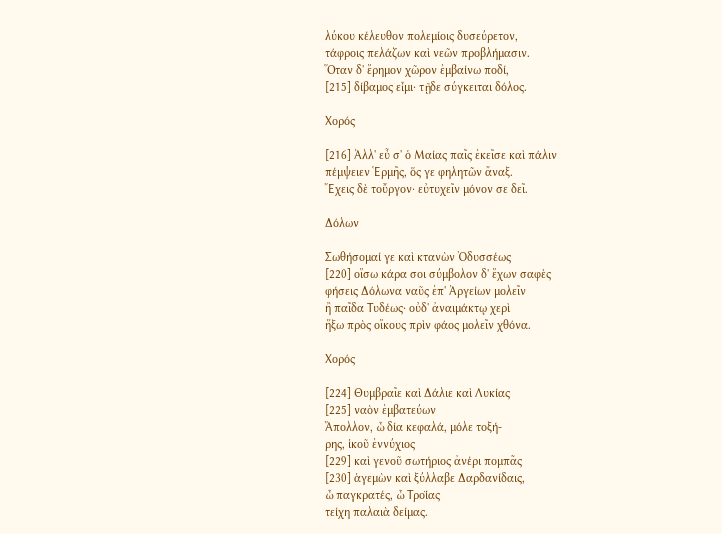λύκου κέλευθον πολεμίοις δυσεύρετον,
τάφροις πελάζων καὶ νεῶν προβλήμασιν.
Ὅταν δ' ἔρημον χῶρον ἐμβαίνω ποδί,
[215] δίβαμος εἶμι· τῇδε σύγκειται δόλος.

Χορός

[216] Ἀλλ' εὖ σ' ὁ Μαίας παῖς ἐκεῖσε καὶ πάλιν
πέμψειεν Ἑρμῆς, ὅς γε φηλητῶν ἄναξ.
Ἔχεις δὲ τοὔργον· εὐτυχεῖν μόνον σε δεῖ.

Δόλων

Σωθήσομαί γε καὶ κτανὼν Ὀδυσσέως
[220] οἴσω κάρα σοι σύμβολον δ' ἔχων σαφὲς
φήσεις Δόλωνα ναῦς ἐπ' Ἀργείων μολεῖν
ἢ παῖδα Τυδέως· οὐδ' ἀναιμάκτῳ χερὶ
ἥξω πρὸς οἴκους πρὶν φάος μολεῖν χθόνα.

Χορός

[224] Θυμβραῖε καὶ Δάλιε καὶ Λυκίας
[225] ναὸν ἐμβατεύων
Ἄπολλον, ὦ δία κεφαλά, μόλε τοξή-
ρης, ἱκοῦ ἐννύχιος
[229] καὶ γενοῦ σωτήριος ἀνέρι πομπᾶς
[230] ἁγεμὼν καὶ ξύλλαβε Δαρδανίδαις,
ὦ παγκρατές, ὦ Τροί̈ας
τείχη παλαιὰ δείμας.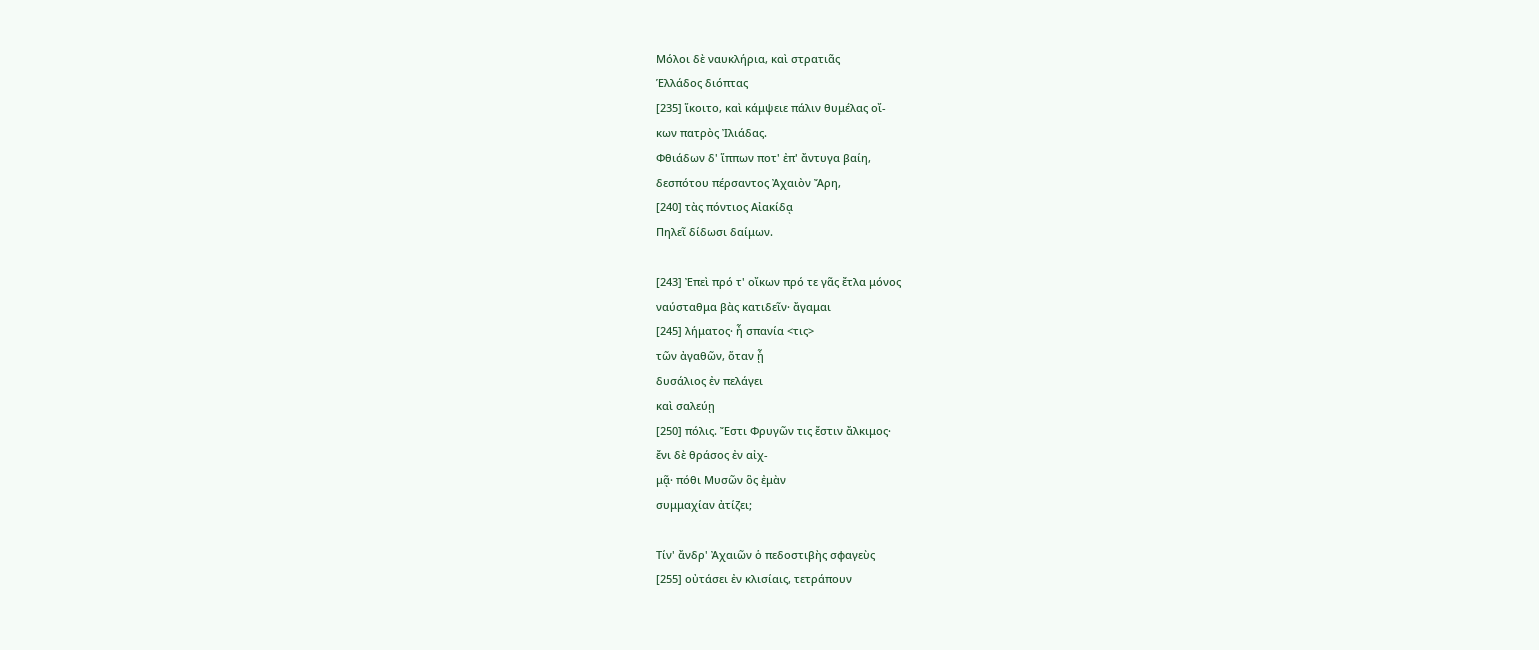Μόλοι δὲ ναυκλήρια, καὶ στρατιᾶς
Ἑλλάδος διόπτας
[235] ἵκοιτο, καὶ κάμψειε πάλιν θυμέλας οἴ-
κων πατρὸς Ἰλιάδας.
Φθιάδων δ' ἵππων ποτ' ἐπ' ἄντυγα βαίη,
δεσπότου πέρσαντος Ἀχαιὸν Ἄρη,
[240] τὰς πόντιος Αἰακίδᾳ
Πηλεῖ δίδωσι δαίμων.

[243] Ἐπεὶ πρό τ' οἴκων πρό τε γᾶς ἔτλα μόνος
ναύσταθμα βὰς κατιδεῖν· ἄγαμαι
[245] λήματος· ἦ σπανία <τις>
τῶν ἀγαθῶν, ὅταν ᾖ
δυσάλιος ἐν πελάγει
καὶ σαλεύῃ
[250] πόλις. Ἔστι Φρυγῶν τις ἔστιν ἄλκιμος·
ἔνι δὲ θράσος ἐν αἰχ-
μᾷ· πόθι Μυσῶν ὃς ἐμὰν
συμμαχίαν ἀτίζει;

Τίν' ἄνδρ' Ἀχαιῶν ὁ πεδοστιβὴς σφαγεὺς
[255] οὐτάσει ἐν κλισίαις, τετράπουν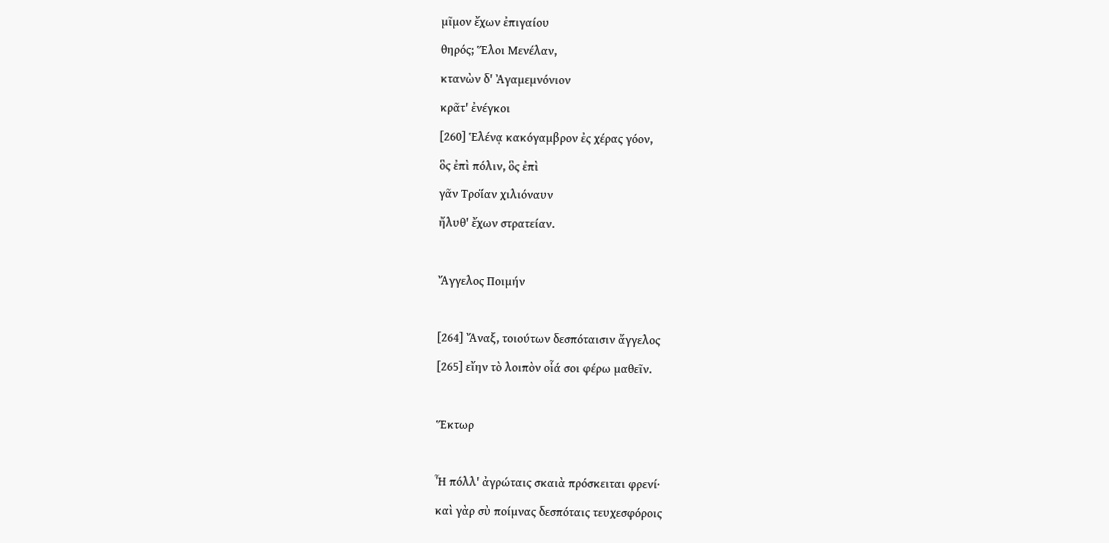μῖμον ἔχων ἐπιγαίου
θηρός; Ἕλοι Μενέλαν,
κτανὼν δ' Ἀγαμεμνόνιον
κρᾶτ' ἐνέγκοι
[260] Ἑλένᾳ κακόγαμβρον ἐς χέρας γόον,
ὃς ἐπὶ πόλιν, ὃς ἐπὶ
γᾶν Τροί̈αν χιλιόναυν
ἤλυθ' ἔχων στρατείαν.

Ἄγγελος Ποιμήν

[264] Ἄναξ, τοιούτων δεσπόταισιν ἄγγελος
[265] εἴην τὸ λοιπὸν οἷά σοι φέρω μαθεῖν.

Ἕκτωρ

Ἦ πόλλ' ἀγρώταις σκαιὰ πρόσκειται φρενί·
καὶ γὰρ σὺ ποίμνας δεσπόταις τευχεσφόροις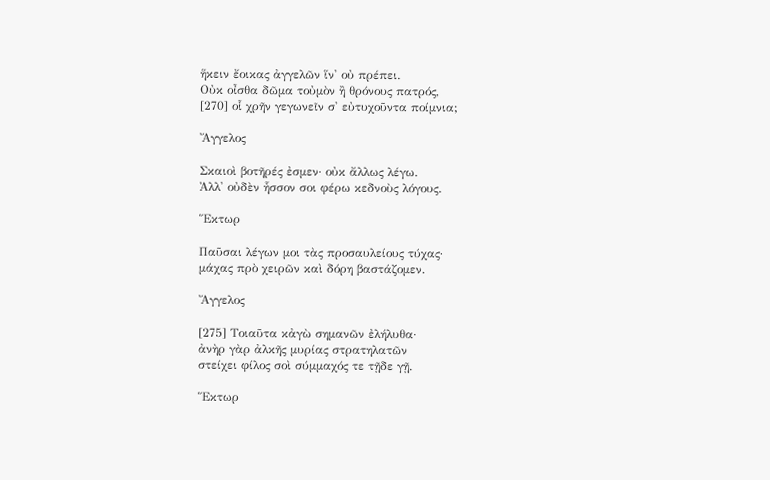ἥκειν ἔοικας ἀγγελῶν ἵν' οὐ πρέπει.
Οὐκ οἶσθα δῶμα τοὐμὸν ἢ θρόνους πατρός,
[270] οἷ χρῆν γεγωνεῖν σ' εὐτυχοῦντα ποίμνια;

Ἄγγελος

Σκαιοὶ βοτῆρές ἐσμεν· οὐκ ἄλλως λέγω.
Ἀλλ' οὐδὲν ἧσσον σοι φέρω κεδνοὺς λόγους.

Ἕκτωρ

Παῦσαι λέγων μοι τὰς προσαυλείους τύχας·
μάχας πρὸ χειρῶν καὶ δόρη βαστάζομεν.

Ἄγγελος

[275] Τοιαῦτα κἀγὼ σημανῶν ἐλήλυθα·
ἀνὴρ γὰρ ἀλκῆς μυρίας στρατηλατῶν
στείχει φίλος σοὶ σύμμαχός τε τῇδε γῇ.

Ἕκτωρ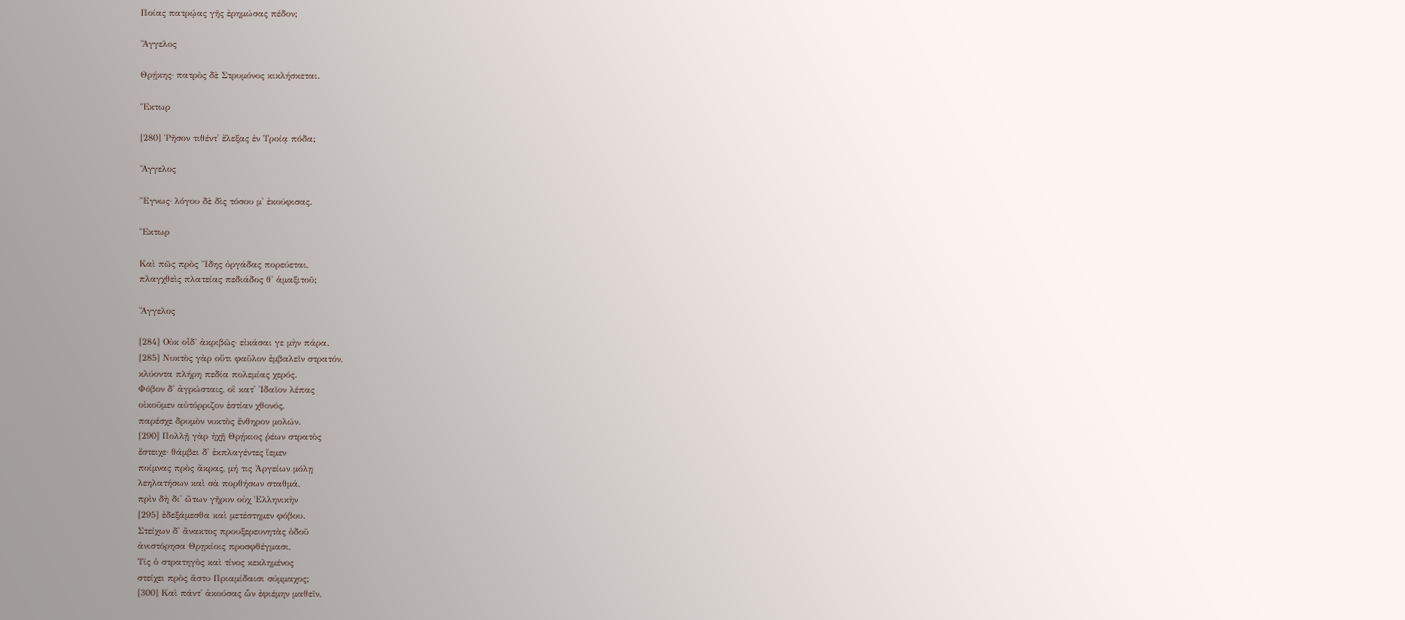Ποίας πατρῴας γῆς ἐρημώσας πέδον;

Ἄγγελος

Θρῄκης· πατρὸς δὲ Στρυμόνος κικλήσκεται.

Ἕκτωρ

[280] Ῥῆσον τιθέντ' ἔλεξας ἐν Τροίᾳ πόδα;

Ἄγγελος

Ἔγνως· λόγου δὲ δὶς τόσου μ' ἐκούφισας.

Ἕκτωρ

Καὶ πῶς πρὸς Ἴδης ὀργάδας πορεύεται,
πλαγχθεὶς πλατείας πεδιάδος θ' ἁμαξιτοῦ;

Ἄγγελος

[284] Οὐκ οἶδ' ἀκριβῶς· εἰκάσαι γε μὴν πάρα.
[285] Νυκτὸς γὰρ οὔτι φαῦλον ἐμβαλεῖν στρατόν,
κλύοντα πλήρη πεδία πολεμίας χερός.
Φόβον δ' ἀγρώσταις, οἳ κατ' Ἰδαῖον λέπας
οἰκοῦμεν αὐτόρριζον ἑστίαν χθονός,
παρέσχε δρυμὸν νυκτὸς ἔνθηρον μολών.
[290] Πολλῇ γὰρ ἠχῇ Θρῄκιος ῥέων στρατὸς
ἔστειχε· θάμβει δ' ἐκπλαγέντες ἵεμεν
ποίμνας πρὸς ἄκρας, μή τις Ἀργείων μόλῃ
λεηλατήσων καὶ σὰ πορθήσων σταθμά,
πρὶν δὴ δι' ὤτων γῆρυν οὐχ Ἑλληνικὴν
[295] ἐδεξάμεσθα καὶ μετέστημεν φόβου.
Στείχων δ' ἄνακτος προυξερευνητὰς ὁδοῦ
ἀνιστόρησα Θρῃκίοις προσφθέγμασι,
Τίς ὁ στρατηγὸς καὶ τίνος κεκλημένος
στείχει πρὸς ἄστυ Πριαμίδαισι σύμμαχος;
[300] Καὶ πάντ' ἀκούσας ὧν ἐφιέμην μαθεῖν,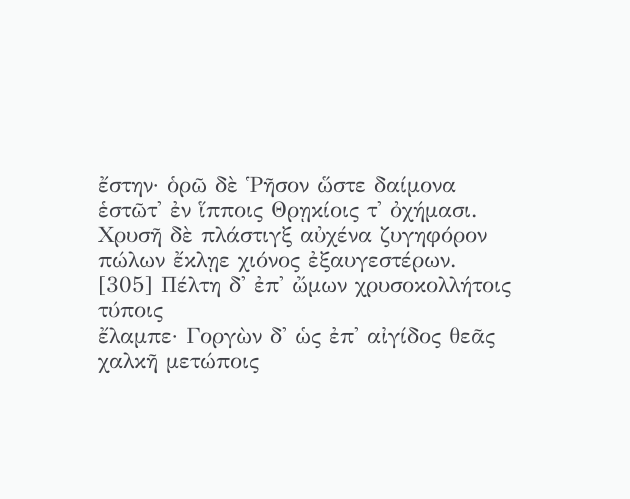ἔστην· ὁρῶ δὲ Ῥῆσον ὥστε δαίμονα
ἑστῶτ' ἐν ἵπποις Θρῃκίοις τ' ὀχήμασι.
Χρυσῆ δὲ πλάστιγξ αὐχένα ζυγηφόρον
πώλων ἔκλῃε χιόνος ἐξαυγεστέρων.
[305] Πέλτη δ' ἐπ' ὤμων χρυσοκολλήτοις τύποις
ἔλαμπε· Γοργὼν δ' ὡς ἐπ' αἰγίδος θεᾶς
χαλκῆ μετώποις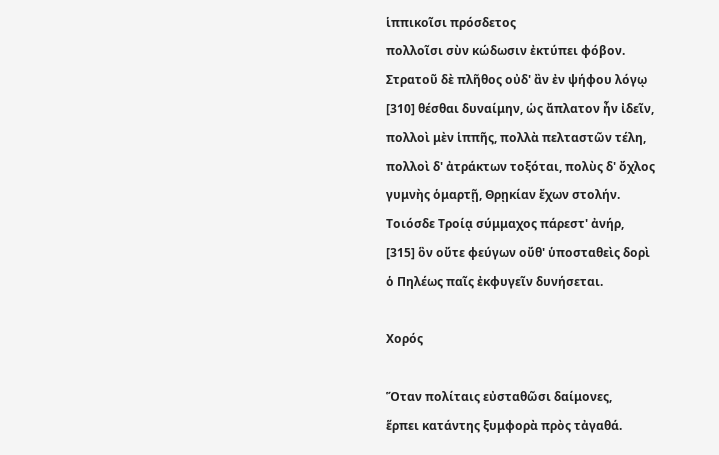ἱππικοῖσι πρόσδετος
πολλοῖσι σὺν κώδωσιν ἐκτύπει φόβον.
Στρατοῦ δὲ πλῆθος οὐδ' ἂν ἐν ψήφου λόγῳ
[310] θέσθαι δυναίμην, ὡς ἄπλατον ἦν ἰδεῖν,
πολλοὶ μὲν ἱππῆς, πολλὰ πελταστῶν τέλη,
πολλοὶ δ' ἀτράκτων τοξόται, πολὺς δ' ὄχλος
γυμνὴς ὁμαρτῇ, Θρῃκίαν ἔχων στολήν.
Τοιόσδε Τροίᾳ σύμμαχος πάρεστ' ἀνήρ,
[315] ὃν οὔτε φεύγων οὔθ' ὑποσταθεὶς δορὶ
ὁ Πηλέως παῖς ἐκφυγεῖν δυνήσεται.

Χορός

Ὅταν πολίταις εὐσταθῶσι δαίμονες,
ἕρπει κατάντης ξυμφορὰ πρὸς τἀγαθά.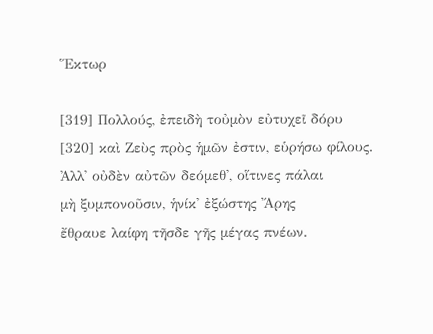Ἕκτωρ

[319] Πολλούς, ἐπειδὴ τοὐμὸν εὐτυχεῖ δόρυ
[320] καὶ Ζεὺς πρὸς ἡμῶν ἐστιν, εὑρήσω φίλους.
Ἀλλ' οὐδὲν αὐτῶν δεόμεθ', οἵτινες πάλαι
μὴ ξυμπονοῦσιν, ἡνίκ' ἐξώστης Ἄρης
ἔθραυε λαίφη τῆσδε γῆς μέγας πνέων.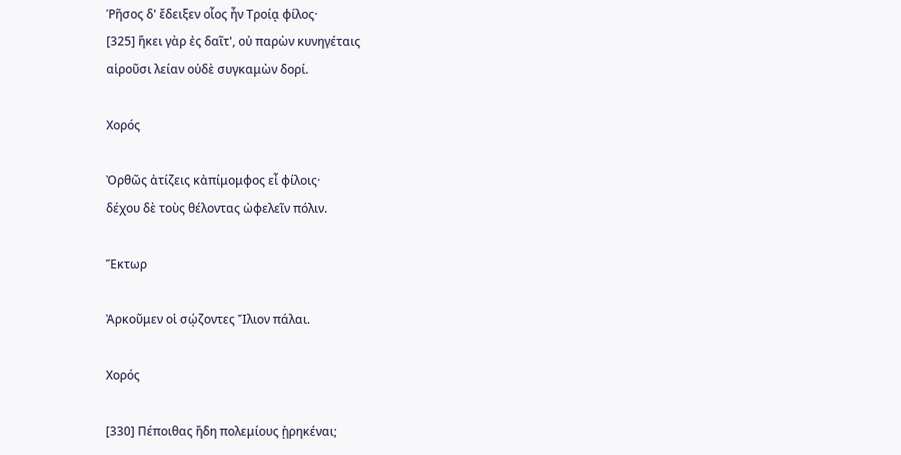Ῥῆσος δ' ἔδειξεν οἷος ἦν Τροίᾳ φίλος·
[325] ἥκει γὰρ ἐς δαῖτ', οὐ παρὼν κυνηγέταις
αἱροῦσι λείαν οὐδὲ συγκαμὼν δορί.

Χορός

Ὀρθῶς ἀτίζεις κἀπίμομφος εἶ φίλοις·
δέχου δὲ τοὺς θέλοντας ὠφελεῖν πόλιν.

Ἕκτωρ

Ἀρκοῦμεν οἱ σῴζοντες Ἴλιον πάλαι.

Χορός

[330] Πέποιθας ἤδη πολεμίους ᾑρηκέναι;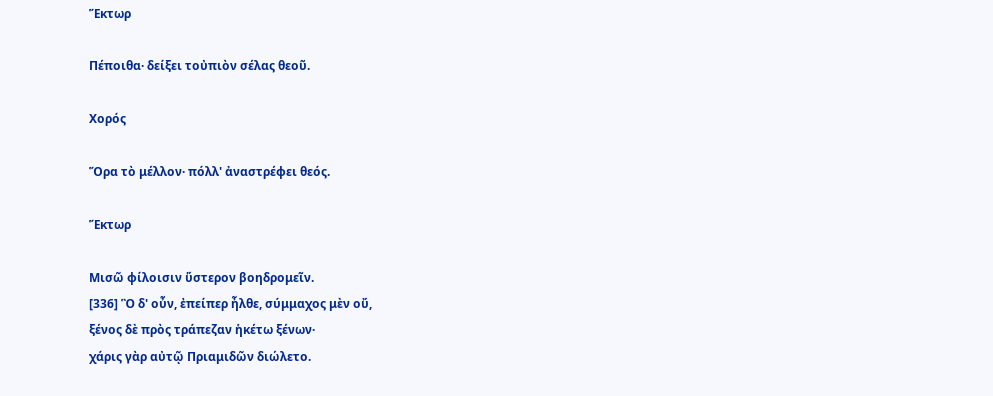Ἕκτωρ

Πέποιθα· δείξει τοὐπιὸν σέλας θεοῦ.

Χορός

Ὅρα τὸ μέλλον· πόλλ' ἀναστρέφει θεός.

Ἕκτωρ

Μισῶ φίλοισιν ὕστερον βοηδρομεῖν.
[336] Ὃ δ' οὖν, ἐπείπερ ἦλθε, σύμμαχος μὲν οὔ,
ξένος δὲ πρὸς τράπεζαν ἡκέτω ξένων·
χάρις γὰρ αὐτῷ Πριαμιδῶν διώλετο.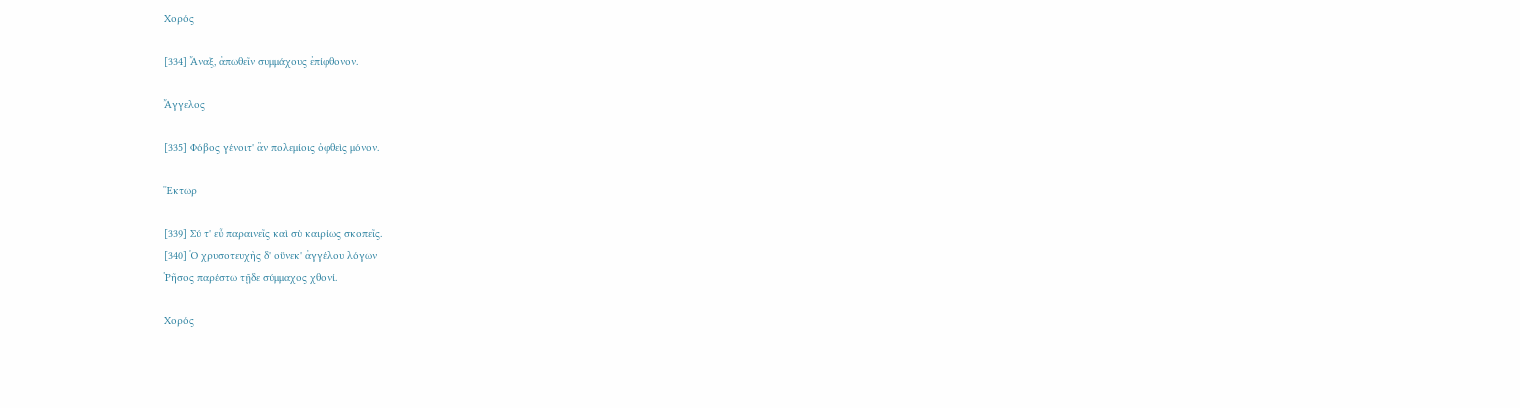Χορός

[334] Ἄναξ, ἀπωθεῖν συμμάχους ἐπίφθονον.

Ἄγγελος

[335] Φόβος γένοιτ' ἂν πολεμίοις ὀφθεὶς μόνον.

Ἕκτωρ

[339] Σύ τ' εὖ παραινεῖς καὶ σὺ καιρίως σκοπεῖς.
[340] Ὁ χρυσοτευχὴς δ' οὕνεκ' ἀγγέλου λόγων
Ῥῆσος παρέστω τῇδε σύμμαχος χθονί.

Χορός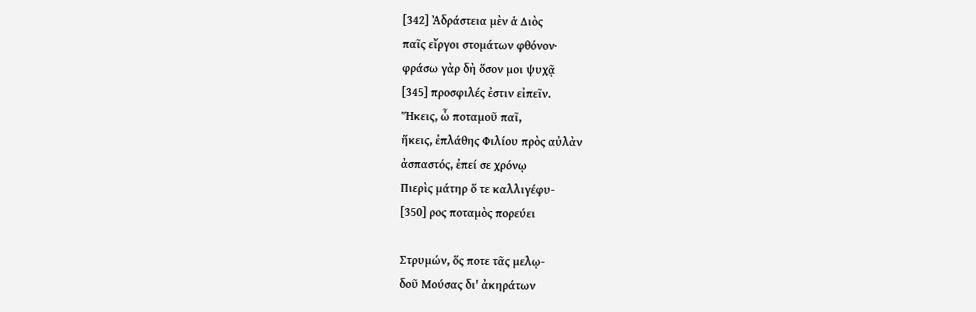[342] Ἀδράστεια μὲν ἁ Διὸς
παῖς εἴργοι στομάτων φθόνον·
φράσω γὰρ δὴ ὅσον μοι ψυχᾷ
[345] προσφιλές ἐστιν εἰπεῖν.
Ἥκεις, ὦ ποταμοῦ παῖ,
ἥκεις, ἐπλάθης Φιλίου πρὸς αὐλὰν
ἀσπαστός, ἐπεί σε χρόνῳ
Πιερὶς μάτηρ ὅ τε καλλιγέφυ-
[350] ρος ποταμὸς πορεύει

Στρυμών, ὅς ποτε τᾶς μελῳ-
δοῦ Μούσας δι' ἀκηράτων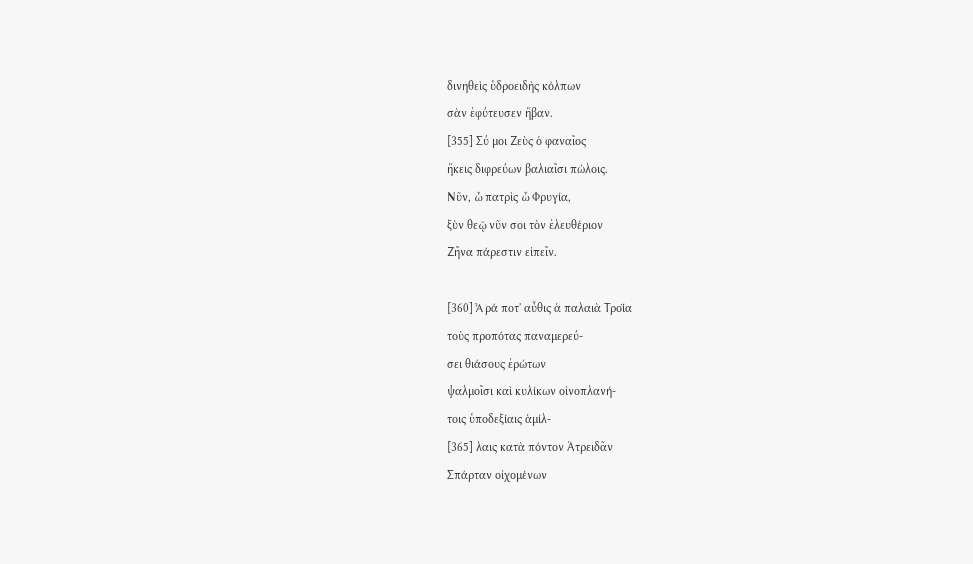δινηθεὶς ὑδροειδὴς κόλπων
σὰν ἐφύτευσεν ἥβαν.
[355] Σύ μοι Ζεὺς ὁ φαναῖος
ἥκεις διφρεύων βαλιαῖσι πώλοις.
Νῦν, ὦ πατρὶς ὦ Φρυγία,
ξὺν θεῷ νῦν σοι τὸν ἐλευθέριον
Ζῆνα πάρεστιν εἰπεῖν.

[360] Ἆρά ποτ' αὖθις ἁ παλαιὰ Τροί̈α
τοὺς προπότας παναμερεύ-
σει θιάσους ἐρώτων
ψαλμοῖσι καὶ κυλίκων οἰνοπλανή-
τοις ὑποδεξίαις ἁμίλ-
[365] λαις κατὰ πόντον Ἀτρειδᾶν
Σπάρταν οἰχομένων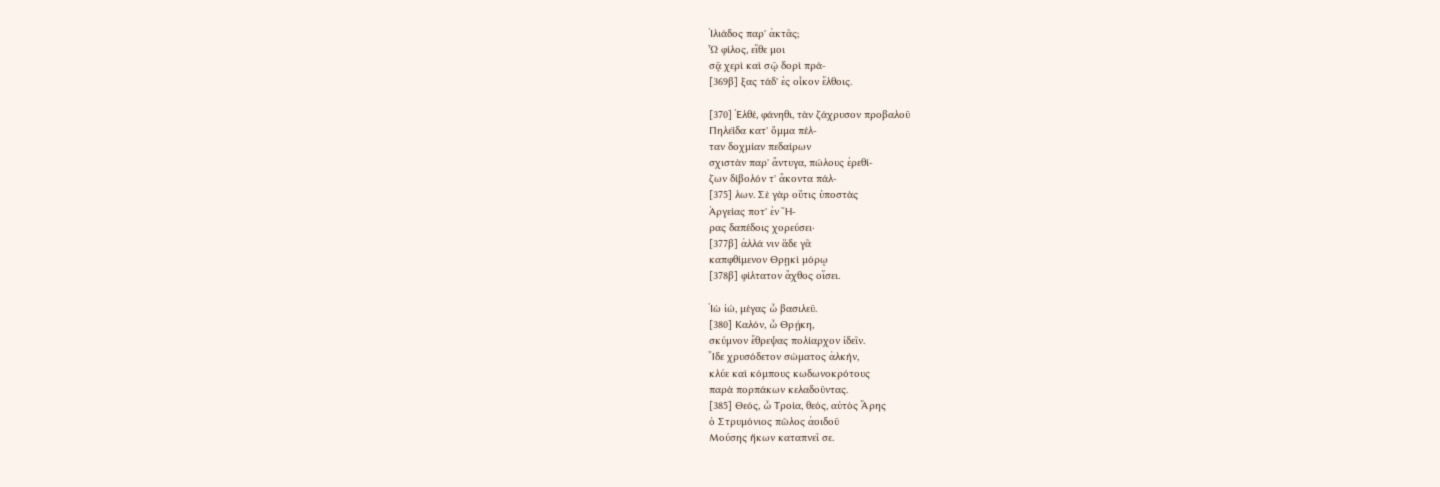Ἰλιάδος παρ' ἀκτᾶς;
Ὦ φίλος, εἴθε μοι
σᾷ χερὶ καὶ σῷ δορὶ πρά-
[369β] ξας τάδ' ἐς οἶκον ἔλθοις.

[370] Ἐλθέ, φάνηθι, τὰν ζάχρυσον προβαλοῦ
Πηλεί̈δα κατ' ὄμμα πέλ-
ταν δοχμίαν πεδαίρων
σχιστὰν παρ' ἄντυγα, πώλους ἐρεθί-
ζων δίβολόν τ' ἄκοντα πάλ-
[375] λων. Σὲ γὰρ οὔτις ὑποστὰς
Ἀργείας ποτ' ἐν Ἥ-
ρας δαπέδοις χορεύσει·
[377β] ἀλλά νιν ἅδε γᾶ
καπφθίμενον Θρῃκὶ μόρῳ
[378β] φίλτατον ἄχθος οἴσει.

Ἰὼ ἰώ, μέγας ὦ βασιλεῦ.
[380] Καλόν, ὦ Θρῄκη,
σκύμνον ἔθρεψας πολίαρχον ἰδεῖν.
Ἴδε χρυσόδετον σώματος ἀλκήν,
κλύε καὶ κόμπους κωδωνοκρότους
παρὰ πορπάκων κελαδοῦντας.
[385] Θεός, ὦ Τροία, θεός, αὐτὸς Ἄρης
ὁ Στρυμόνιος πῶλος ἀοιδοῦ
Μούσης ἥκων καταπνεῖ σε.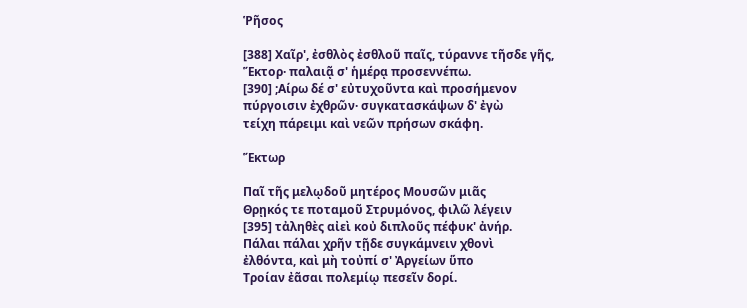Ῥῆσος

[388] Χαῖρ', ἐσθλὸς ἐσθλοῦ παῖς, τύραννε τῆσδε γῆς,
Ἕκτορ· παλαιᾷ σ' ἡμέρᾳ προσεννέπω.
[390] ;Αίρω δέ σ' εὐτυχοῦντα καὶ προσήμενον
πύργοισιν ἐχθρῶν· συγκατασκάψων δ' ἐγὼ
τείχη πάρειμι καὶ νεῶν πρήσων σκάφη.

Ἕκτωρ

Παῖ τῆς μελῳδοῦ μητέρος Μουσῶν μιᾶς
Θρῃκός τε ποταμοῦ Στρυμόνος, φιλῶ λέγειν
[395] τἀληθὲς αἰεὶ κοὐ διπλοῦς πέφυκ' ἀνήρ.
Πάλαι πάλαι χρῆν τῇδε συγκάμνειν χθονὶ
ἐλθόντα, καὶ μὴ τοὐπί σ' Ἀργείων ὕπο
Τροίαν ἐᾶσαι πολεμίῳ πεσεῖν δορί.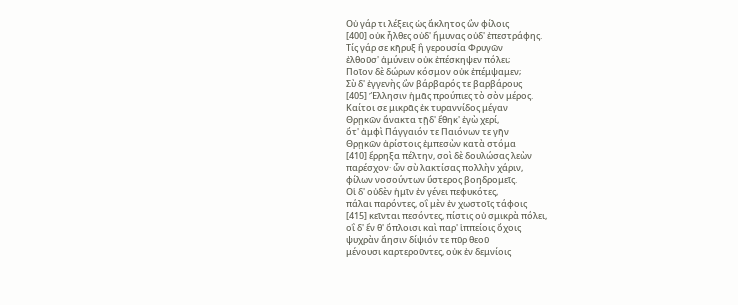Οὐ γάρ τι λέξεις ὡς ἄκλητος ὢν φίλοις
[400] οὐκ ἦλθες οὐδ' ἤμυνας οὐδ' ἐπεστράφης.
Τίς γάρ σε κῆρυξ ἢ γερουσία Φρυγῶν
ἐλθοῦσ' ἀμύνειν οὐκ ἐπέσκηψεν πόλει;
Ποῖον δὲ δώρων κόσμον οὐκ ἐπέμψαμεν;
Σὺ δ' ἐγγενὴς ὢν βάρβαρός τε βαρβάρους
[405] Ἕλλησιν ἡμᾶς προύπιες τὸ σὸν μέρος.
Καίτοι σε μικρᾶς ἐκ τυραννίδος μέγαν
Θρῃκῶν ἄνακτα τῇδ' ἔθηκ' ἐγὼ χερί,
ὅτ' ἀμφὶ Πάγγαιόν τε Παιόνων τε γῆν
Θρῃκῶν ἀρίστοις ἐμπεσὼν κατὰ στόμα
[410] ἔρρηξα πέλτην, σοὶ δὲ δουλώσας λεὼν
παρέσχον· ὧν σὺ λακτίσας πολλὴν χάριν,
φίλων νοσούντων ὕστερος βοηδρομεῖς.
Οἱ δ' οὐδὲν ἡμῖν ἐν γένει πεφυκότες,
πάλαι παρόντες, οἳ μὲν ἐν χωστοῖς τάφοις
[415] κεῖνται πεσόντες, πίστις οὐ σμικρὰ πόλει,
οἳ δ' ἔν θ' ὅπλοισι καὶ παρ' ἱππείοις ὄχοις
ψυχρὰν ἄησιν δίψιόν τε πῦρ θεοῦ
μένουσι καρτεροῦντες, οὐκ ἐν δεμνίοις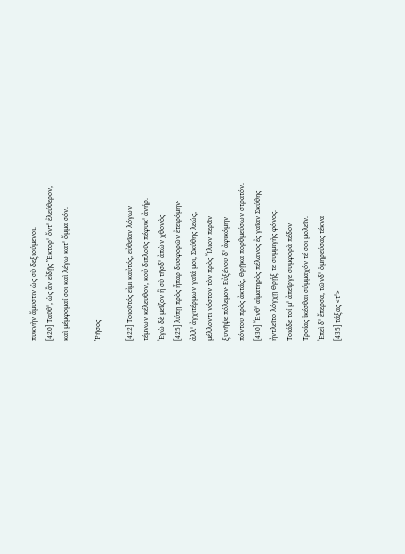πυκνὴν ἄμυστιν ὡς σὺ δεξιούμενοι.
[420] Ταῦθ', ὡς ἂν εἰδῇς Ἕκτορ' ὄντ' ἐλεύθερον,
καὶ μέμφομαί σοι καὶ λέγω κατ' ὄμμα σόν.

Ῥῆσος

[422] Τοιοῦτός εἰμι καὐτός, εὐθεῖαν λόγων
τέμνων κέλευθον, κοὐ διπλοῦς πέφυκ' ἀνήρ.
Ἐγὼ δὲ μεῖζον ἢ σὺ τῆσδ' ἀπὼν χθονὸς
[425] λύπῃ πρὸς ἧπαρ δυσφορῶν ἐτειρόμην·
ἀλλ' ἀγχιτέρμων γαῖά μοι, Σκύθης λεώς,
μέλλοντι νόστον τὸν πρὸς Ἴλιον περᾶν
ξυνῆψε πόλεμον· Εὐξένου δ' ἀφικόμην
πόντου πρὸς ἀκτάς, Θρῇκα πορθμεύσων στρατόν.
[430] Ἔνθ' αἱματηρὸς πέλανος ἐς γαῖαν Σκύθης
ἠντλεῖτο λόγχῃ Θρῄξ τε συμμιγὴς φόνος.
Τοιάδε τοί μ' ἀπεῖργε συμφορὰ πέδον
Τροίας ἱκέσθαι σύμμαχόν τέ σοι μολεῖν.
Ἐπεὶ δ' ἔπερσα, τῶνδ' ὁμηρεύσας τέκνα
[435] τάξας <τ'>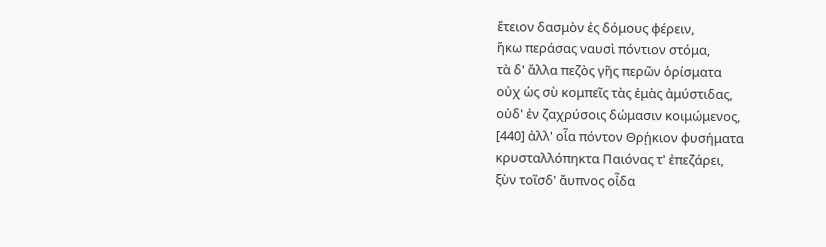ἔτειον δασμὸν ἐς δόμους φέρειν,
ἥκω περάσας ναυσὶ πόντιον στόμα,
τὰ δ' ἄλλα πεζὸς γῆς περῶν ὁρίσματα
οὐχ ὡς σὺ κομπεῖς τὰς ἐμὰς ἀμύστιδας,
οὐδ' ἐν ζαχρύσοις δώμασιν κοιμώμενος,
[440] ἀλλ' οἷα πόντον Θρῄκιον φυσήματα
κρυσταλλόπηκτα Παιόνας τ' ἐπεζάρει,
ξὺν τοῖσδ' ἄυπνος οἶδα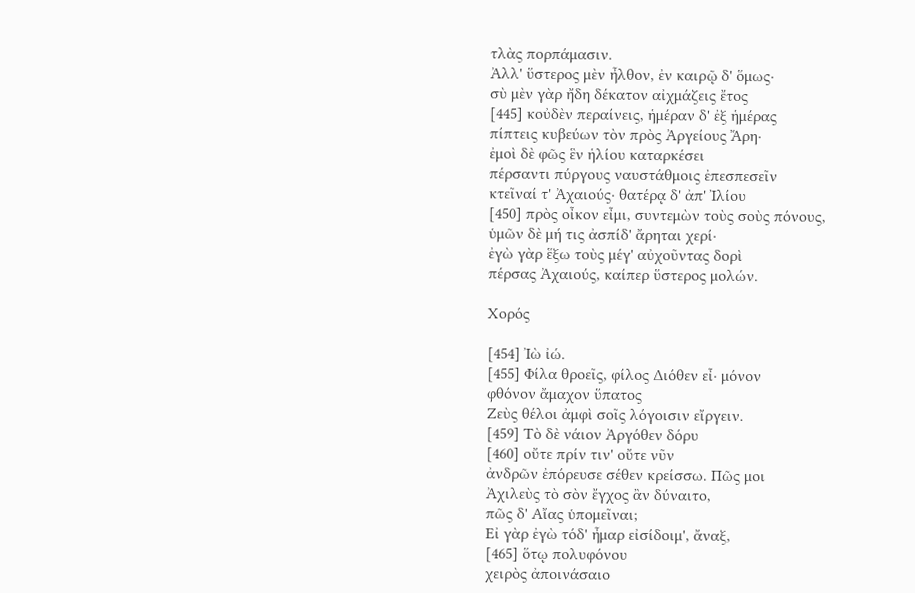τλὰς πορπάμασιν.
Ἀλλ' ὕστερος μὲν ἦλθον, ἐν καιρῷ δ' ὅμως·
σὺ μὲν γὰρ ἤδη δέκατον αἰχμάζεις ἔτος
[445] κοὐδὲν περαίνεις, ἡμέραν δ' ἐξ ἡμέρας
πίπτεις κυβεύων τὸν πρὸς Ἀργείους Ἄρη·
ἐμοὶ δὲ φῶς ἓν ἡλίου καταρκέσει
πέρσαντι πύργους ναυστάθμοις ἐπεσπεσεῖν
κτεῖναί τ' Ἀχαιούς· θατέρᾳ δ' ἀπ' Ἰλίου
[450] πρὸς οἶκον εἶμι, συντεμὼν τοὺς σοὺς πόνους,
ὑμῶν δὲ μή τις ἀσπίδ' ἄρηται χερί·
ἐγὼ γὰρ ἕξω τοὺς μέγ' αὐχοῦντας δορὶ
πέρσας Ἀχαιούς, καίπερ ὕστερος μολών.

Χορός

[454] Ἰὼ ἰώ.
[455] Φίλα θροεῖς, φίλος Διόθεν εἶ· μόνον
φθόνον ἄμαχον ὕπατος
Ζεὺς θέλοι ἀμφὶ σοῖς λόγοισιν εἴργειν.
[459] Τὸ δὲ νάιον Ἀργόθεν δόρυ
[460] οὔτε πρίν τιν' οὔτε νῦν
ἀνδρῶν ἐπόρευσε σέθεν κρείσσω. Πῶς μοι
Ἀχιλεὺς τὸ σὸν ἔγχος ἂν δύναιτο,
πῶς δ' Αἴας ὑπομεῖναι;
Εἰ γὰρ ἐγὼ τόδ' ἦμαρ εἰσίδοιμ', ἄναξ,
[465] ὅτῳ πολυφόνου
χειρὸς ἀποινάσαιο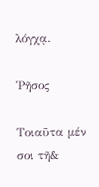λόγχᾳ.

Ῥῆσος

Τοιαῦτα μέν σοι τῆ&